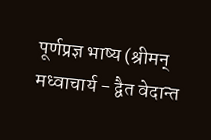पूर्णप्रज्ञ भाष्य (श्रीमन् मध्वाचार्य - द्वैत वेदान्त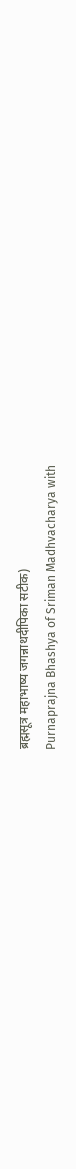ब्रह्मसूत्र महाभाष्य जगन्नाथदीपिका सटीक)
Purnaprajna Bhashya of Sriman Madhvacharya with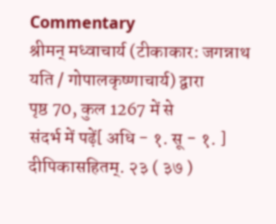Commentary
श्रीमन् मध्वाचार्य (टीकाकार: जगन्नाथ यति / गोपालकृष्णाचार्य) द्वारा
पृष्ठ 70, कुल 1267 में से
संदर्भ में पढ़ें[ अधि - १. सू - १. ] दीपिकासहितम्. २३ ( ३७ )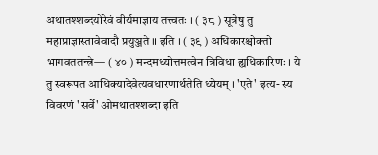अथातश्शब्दयोरेवं वीर्यमाज्ञाय तत्त्वतः । ( ३८ ) सूत्रेषु तु महाप्राज्ञास्तावेवादौ प्रयुञ्जते ॥ इति । ( ३९ ) अधिकारश्चोक्तो भागवततन्त्रे— ( ४० ) मन्दमध्योत्तमत्वेन त्रिविधा ह्यधिकारिणः । ये तु स्वरूपत आधिक्यादेवेत्यवधारणार्थतेति ध्येयम् । 'एते' इत्य- स्य विवरणं 'सर्वे' ओमथातश्शब्दा इति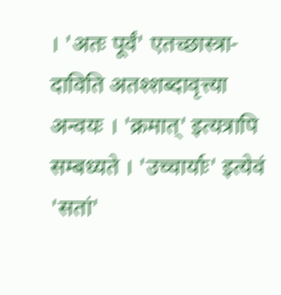। 'अतः पूर्वं' एतच्छास्त्रा- दाविति अतश्शब्दावृत्त्या अन्वयः । 'क्रमात्' इत्यत्रापि सम्बध्यते । 'उच्चार्याः' इत्येवं 'सतां'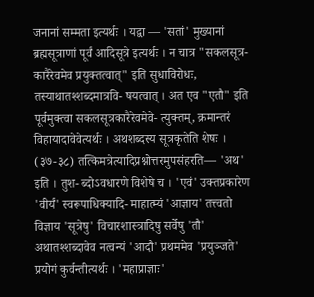जनानां सम्मता इत्यर्थः । यद्वा — 'सतां' मुख्यानां ब्रह्मसूत्राणां पूर्वं आदिसूत्रे इत्यर्थः । न चात्र "सकलसूत्र- कारैरेवमेव प्रयुक्तत्वात्" इति सुधाविरोधः, तस्याथातश्शब्दमात्रवि- षयत्वात् । अत एव "एतौ" इति पूर्वमुक्त्वा सकलसूत्रकारैरेवमेवे- त्युक्तम्, क्रमान्तरं विहायादावेवेत्यर्थः । अथशब्दस्य सूत्रकृतेति शेषः । (३७-३८) तत्किमत्रेत्यादिप्रश्नोत्तरमुपसंहरति— 'अथ' इति । तुश- ब्दोऽवधारणे विशेषे च । 'एवं' उक्तप्रकारेण 'वीर्यं' स्वरूपाधिक्यादि- माहात्म्यं 'आज्ञाय' तत्त्वतो विज्ञाय 'सूत्रेषु' विचारशास्त्रादिषु सर्वेषु 'तौ' अथातश्शब्दावेव नत्वन्यं 'आदौ' प्रथममेव 'प्रयुञ्जते' प्रयोगं कुर्वन्तीत्यर्थः । 'महाप्राज्ञाः'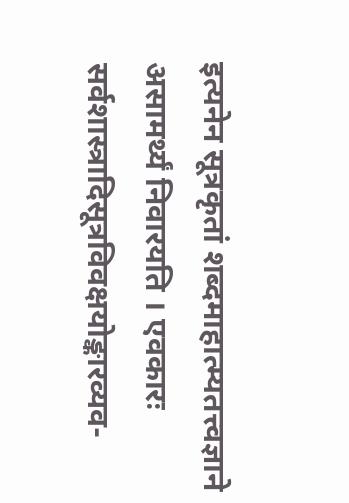इत्यनेन सूत्रकृतां शब्दमाहात्म्यतत्त्वज्ञाने असामर्थ्यं निवारयति । एवकारः सर्वशास्त्रादिसूत्रविवक्षयोङ्कारव्यव-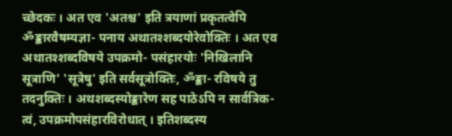च्छेदकः । अत एव 'अतश्च' इति त्रयाणां प्रकृतत्वेपि ॐङ्कारवैषम्यज्ञा- पनाय अथातश्शब्दयोरेवोक्तिः । अत एव अथातश्शब्दविषये उपक्रमो- पसंहारयोः 'निखिलानि सूत्राणि' 'सूत्रेषु' इति सर्वसूत्रोक्तिः, ॐङ्का- रविषये तु तदनुक्तिः । अथशब्दस्योङ्कारेण सह पाठेऽपि न सार्वत्रिक- त्वं, उपक्रमोपसंहारविरोधात् । इतिशब्दस्य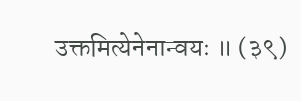उक्तमित्येनेनान्वयः ॥ (३९)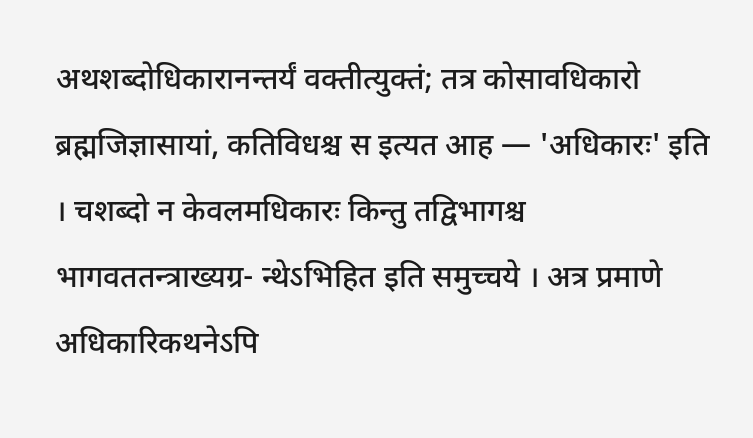अथशब्दोधिकारानन्तर्यं वक्तीत्युक्तं; तत्र कोसावधिकारो ब्रह्मजिज्ञासायां, कतिविधश्च स इत्यत आह — 'अधिकारः' इति । चशब्दो न केवलमधिकारः किन्तु तद्विभागश्च भागवततन्त्राख्यग्र- न्थेऽभिहित इति समुच्चये । अत्र प्रमाणे अधिकारिकथनेऽपि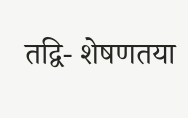तद्वि- शेषणतया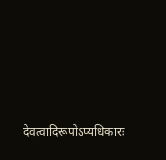देवत्वादिरूपोऽप्यधिकारः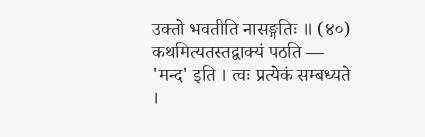उक्तो भवतीति नासङ्गतिः ॥ (४०) कथमित्यतस्तद्वाक्यं पठति — 'मन्द' इति । त्वः प्रत्येकं सम्बध्यते ।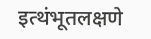इत्थंभूतलक्षणे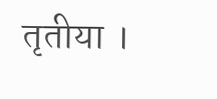तृतीया ।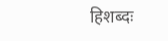हिशब्दः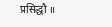प्रसिद्धौ ॥